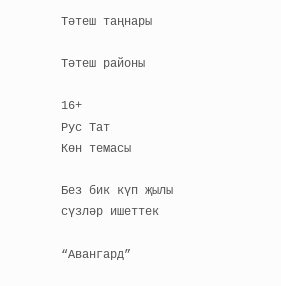Тәтеш таңнары

Тәтеш районы

16+
Рус Тат
Көн темасы

Без бик күп җылы сүзләр ишеттек

“Авангард”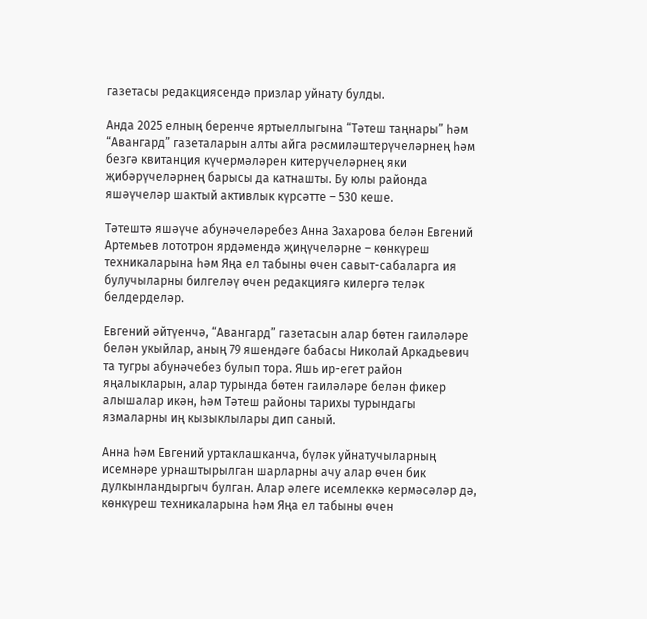газетасы редакциясендә призлар уйнату булды.

Анда 2025 елның беренче яртыеллыгына “Тәтеш таңнары” һәм “Авангард” газеталарын алты айга рәсмиләштерүчеләрнең һәм безгә квитанция күчермәләрен китерүчеләрнең яки җибәрүчеләрнең барысы да катнашты. Бу юлы районда яшәүчеләр шактый активлык күрсәтте – 530 кеше.

Тәтештә яшәүче абунәчеләребез Анна Захарова белән Евгений Артемьев лототрон ярдәмендә җиңүчеләрне – көнкүреш техникаларына һәм Яңа ел табыны өчен савыт-сабаларга ия булучыларны билгеләү өчен редакциягә килергә теләк белдерделәр.

Евгений әйтүенчә, “Авангард” газетасын алар бөтен гаиләләре белән укыйлар, аның 79 яшендәге бабасы Николай Аркадьевич та тугры абунәчебез булып тора. Яшь ир-егет район яңалыкларын, алар турында бөтен гаиләләре белән фикер алышалар икән, һәм Тәтеш районы тарихы турындагы язмаларны иң кызыклылары дип саный.

Анна һәм Евгений уртаклашканча, бүләк уйнатучыларның исемнәре урнаштырылган шарларны ачу алар өчен бик дулкынландыргыч булган. Алар әлеге исемлеккә кермәсәләр дә, көнкүреш техникаларына һәм Яңа ел табыны өчен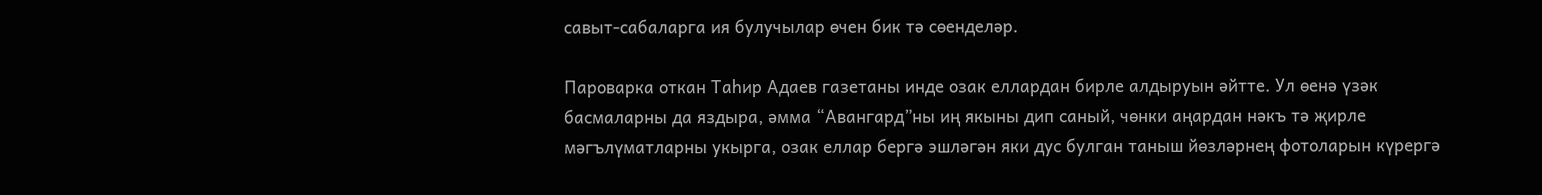савыт-сабаларга ия булучылар өчен бик тә сөенделәр.

Пароварка откан Таһир Адаев газетаны инде озак еллардан бирле алдыруын әйтте. Ул өенә үзәк басмаларны да яздыра, әмма “Авангард”ны иң якыны дип саный, чөнки аңардан нәкъ тә җирле мәгълүматларны укырга, озак еллар бергә эшләгән яки дус булган таныш йөзләрнең фотоларын күрергә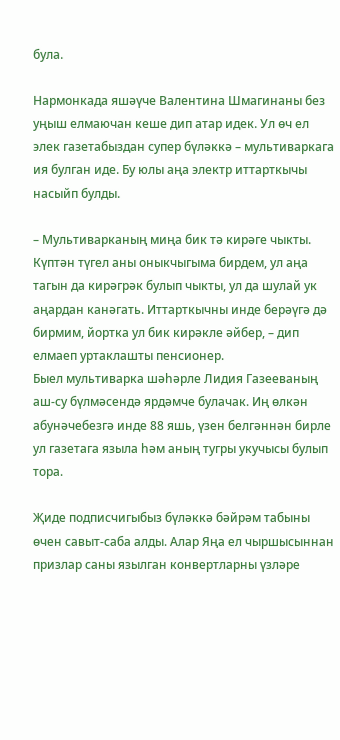була.

Нармонкада яшәүче Валентина Шмагинаны без уңыш елмаючан кеше дип атар идек. Ул өч ел элек газетабыздан супер бүләккә – мультиваркага ия булган иде. Бу юлы аңа электр иттарткычы насыйп булды.

– Мультиварканың миңа бик тә кирәге чыкты. Күптән түгел аны оныкчыгыма бирдем, ул аңа тагын да кирәгрәк булып чыкты, ул да шулай ук аңардан канәгать. Иттарткычны инде берәүгә дә бирмим, йортка ул бик кирәкле әйбер, – дип елмаеп уртаклашты пенсионер.
Быел мультиварка шәһәрле Лидия Газееваның аш-су бүлмәсендә ярдәмче булачак. Иң өлкән абунәчебезгә инде 88 яшь, үзен белгәннән бирле ул газетага языла һәм аның тугры укучысы булып тора.

Җиде подписчигыбыз бүләккә бәйрәм табыны өчен савыт-саба алды. Алар Яңа ел чыршысыннан призлар саны язылган конвертларны үзләре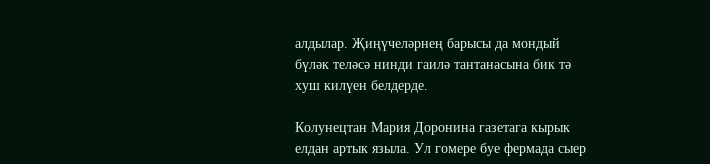алдылар. Җиңүчеләрнең барысы да мондый бүләк теләсә нинди гаилә тантанасына бик тә хуш килүен белдерде.

Колунецтан Мария Доронина газетага кырык елдан артык языла. Ул гомере буе фермада сыер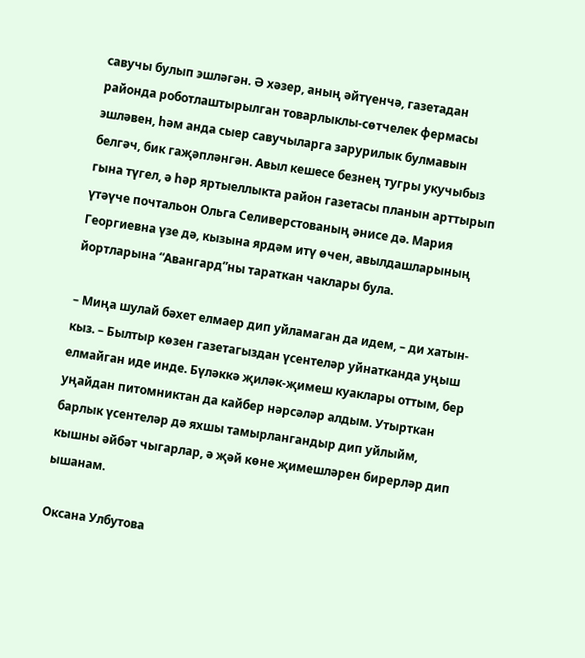савучы булып эшләгән. Ә хәзер, аның әйтүенчә, газетадан районда роботлаштырылган товарлыклы-сөтчелек фермасы эшләвен, һәм анда сыер савучыларга зарурилык булмавын белгәч, бик гаҗәпләнгән. Авыл кешесе безнең тугры укучыбыз гына түгел, ә һәр яртыеллыкта район газетасы планын арттырып үтәүче почтальон Ольга Селиверстованың әнисе дә. Мария Георгиевна үзе дә, кызына ярдәм итү өчен, авылдашларының йортларына “Авангард”ны тараткан чаклары була.

– Миңа шулай бәхет елмаер дип уйламаган да идем, – ди хатын-кыз. – Былтыр көзен газетагыздан үсентеләр уйнатканда уңыш елмайган иде инде. Бүләккә җиләк-җимеш куаклары оттым, бер уңайдан питомниктан да кайбер нәрсәләр алдым. Утырткан барлык үсентеләр дә яхшы тамырлангандыр дип уйлыйм, кышны әйбәт чыгарлар, ә җәй көне җимешләрен бирерләр дип ышанам.

Оксана Улбутова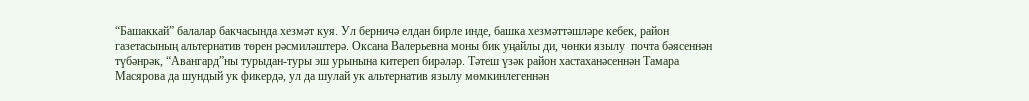“Башаккай” балалар бакчасында хезмәт куя. Ул берничә елдан бирле инде, башка хезмәттәшләре кебек, район газетасының альтернатив төрен рәсмиләштерә. Оксана Валерьевна моны бик уңайлы ди, чөнки язылу  почта бәясеннән түбәнрәк, “Авангард”ны турыдан-туры эш урынына китереп бирәләр. Тәтеш үзәк район хастаханәсеннән Тамара Масярова да шундый ук фикердә, ул да шулай ук альтернатив язылу мөмкинлегеннән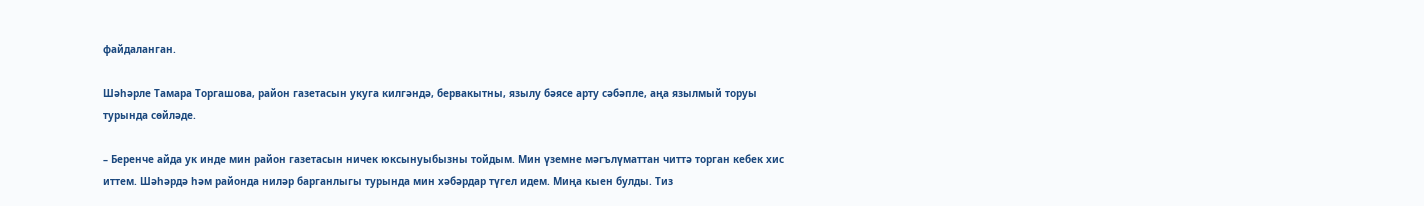файдаланган.

Шәһәрле Тамара Торгашова, район газетасын укуга килгәндә, бервакытны, язылу бәясе арту сәбәпле, аңа язылмый торуы турында сөйләде.

– Беренче айда ук инде мин район газетасын ничек юксынуыбызны тойдым. Мин үземне мәгълүматтан читтә торган кебек хис иттем. Шәһәрдә һәм районда ниләр барганлыгы турында мин хәбәрдар түгел идем. Миңа кыен булды. Тиз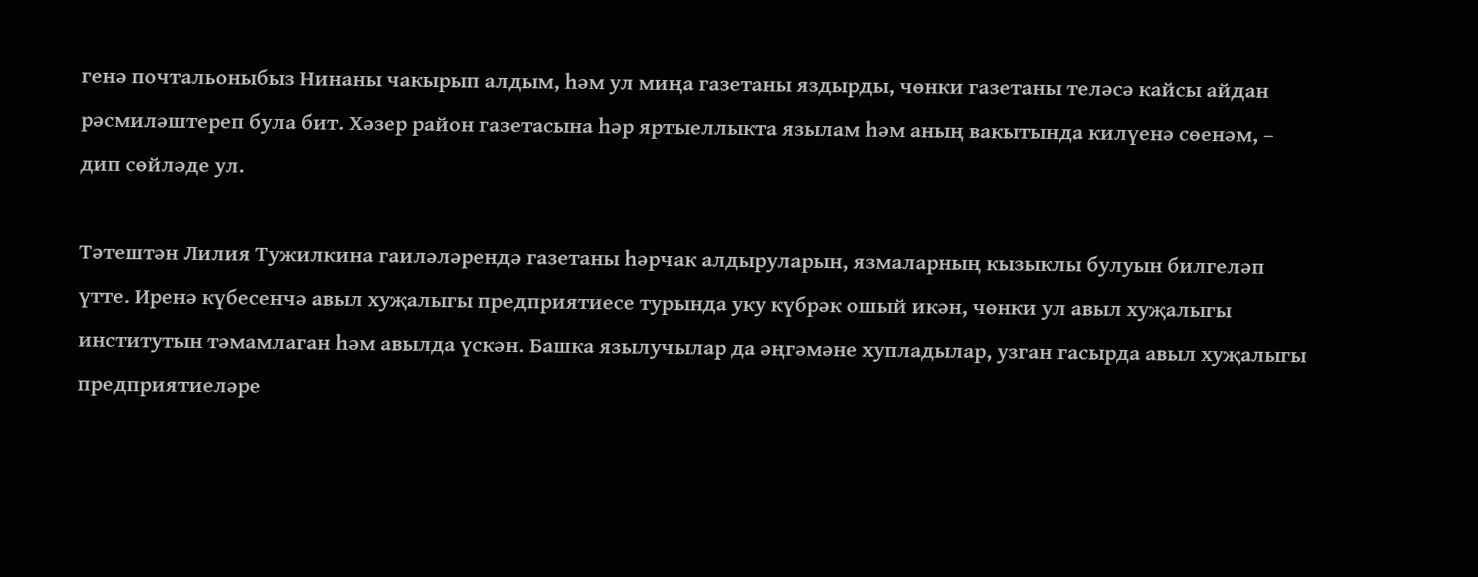генә почтальоныбыз Нинаны чакырып алдым, һәм ул миңа газетаны яздырды, чөнки газетаны теләсә кайсы айдан рәсмиләштереп була бит. Хәзер район газетасына һәр яртыеллыкта язылам һәм аның вакытында килүенә сөенәм, – дип сөйләде ул.

Тәтештән Лилия Тужилкина гаиләләрендә газетаны һәрчак алдыруларын, язмаларның кызыклы булуын билгеләп үтте. Иренә күбесенчә авыл хуҗалыгы предприятиесе турында уку күбрәк ошый икән, чөнки ул авыл хуҗалыгы институтын тәмамлаган һәм авылда үскән. Башка язылучылар да әңгәмәне хупладылар, узган гасырда авыл хуҗалыгы предприятиеләре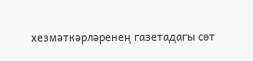хезмәткәрләренең газетадагы сөт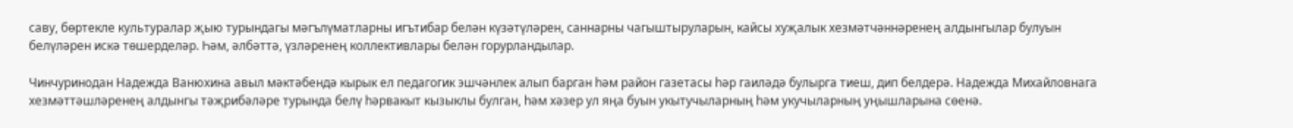саву, бөртекле культуралар җыю турындагы мәгълүматларны игътибар белән күзәтүләрен, саннарны чагыштыруларын, кайсы хуҗалык хезмәтчәннәренең алдынгылар булуын белүләрен искә төшерделәр. Һәм, әлбәттә, үзләренең коллективлары белән горурландылар.

Чинчуринодан Надежда Ванюхина авыл мәктәбендә кырык ел педагогик эшчәнлек алып барган һәм район газетасы һәр гаиләдә булырга тиеш, дип белдерә. Надежда Михайловнага хезмәттәшләренең алдынгы тәҗрибәләре турында белү һәрвакыт кызыклы булган, һәм хәзер ул яңа буын укытучыларның һәм укучыларның уңышларына сөенә.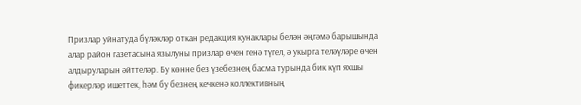Призлар уйнатуда бүләкләр откан редакция кунаклары белән әңгәмә барышында алар район газетасына язылуны призлар өчен генә түгел, ә укырга теләүләре өчен алдыруларын әйттеләр. Бу көнне без үзебезнең басма турында бик күп яхшы фикерләр ишеттек, һәм бу безнең кечкенә коллективның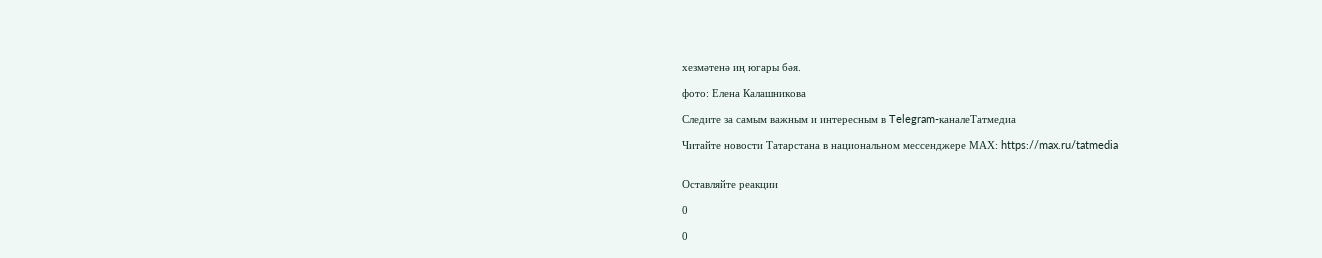хезмәтенә иң югары бәя.

фото: Елена Калашникова

Следите за самым важным и интересным в Telegram-каналеТатмедиа

Читайте новости Татарстана в национальном мессенджере MАХ: https://max.ru/tatmedia


Оставляйте реакции

0

0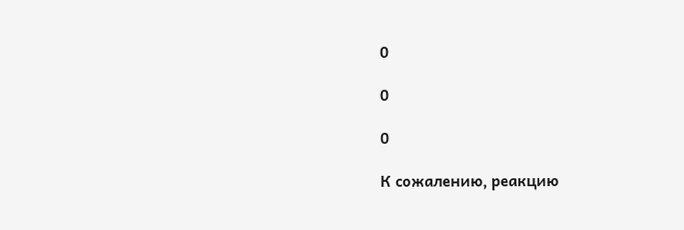0

0

0

К сожалению, реакцию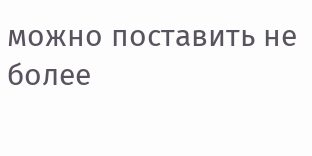можно поставить не более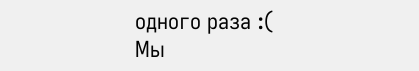одного раза :(
Мы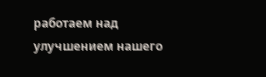работаем над улучшением нашего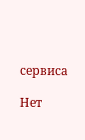сервиса

Нет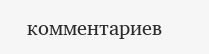комментариев